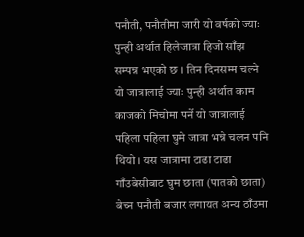पनौती, पनौतीमा जारी यो वर्षको ज्याः पुन्ही अर्थात हिलेजात्रा हिजो साँझ सम्पन्न भएको छ । तिन दिनसम्म चल्ने यो जात्रालाई ज्याः पुन्ही अर्थात काम काजको मिचोमा पर्ने यो जात्रालाई पहिला पहिला घुमे जात्रा भन्ने चलन पनि थियो । यस जात्रामा टाढा टाढा गाँउबेसीबाट घुम छाता (पातको छाता) बेच्न पनौती बजार लगायत अन्य ठाँउमा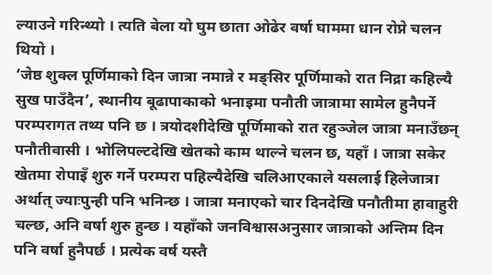ल्याउने गरिन्थ्यो । त्यति बेला यो घुम छाता ओढेर वर्षा घाममा धान रोप्ने चलन थियो ।
‘जेष्ठ शुक्ल पूर्णिमाको दिन जात्रा नमान्ने र मङ्सिर पूर्णिमाको रात निद्रा कहिल्यै सुख पाउँदैन’, स्थानीय बूढापाकाको भनाइमा पनौती जात्रामा सामेल हुनैपर्ने परम्परागत तथ्य पनि छ । त्रयोदशीदेखि पूर्णिमाको रात रहुञ्जेल जात्रा मनाउँछन् पनौतीवासी । भोलिपल्टदेखि खेतको काम थाल्ने चलन छ, यहाँ । जात्रा सकेर खेतमा रोपाइँ शुरु गर्ने परम्परा पहिल्यैदेखि चलिआएकाले यसलाई हिलेजात्रा अर्थात् ज्याःपुन्ही पनि भनिन्छ । जात्रा मनाएको चार दिनदेखि पनौतीमा हावाहुरी चल्छ, अनि वर्षा शुरु हुन्छ । यहाँको जनविश्वासअनुसार जात्राको अन्तिम दिन पनि वर्षा हुनैपर्छ । प्रत्येक वर्ष यस्तै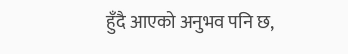हुँदै आएको अनुभव पनि छ,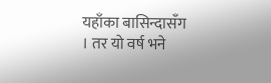यहाँका बासिन्दासँग । तर यो वर्ष भने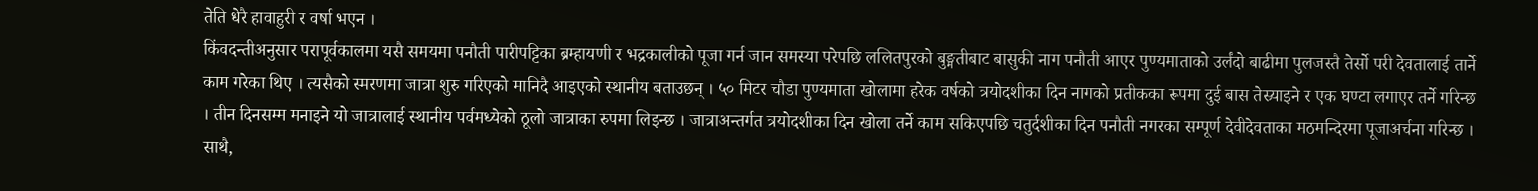तेति धेरै हावाहुरी र वर्षा भएन ।
किंवदन्तीअनुसार परापूर्वकालमा यसै समयमा पनौती पारीपट्टिका ब्रम्हायणी र भद्रकालीको पूजा गर्न जान समस्या परेपछि ललितपुरको बुङ्मतीबाट बासुकी नाग पनौती आएर पुण्यमाताको उर्लंदो बाढीमा पुलजस्तै तेर्सो परी देवतालाई तार्ने काम गरेका थिए । त्यसैको स्मरणमा जात्रा शुरु गरिएको मानिदै आइएको स्थानीय बताउछन् । ५० मिटर चौडा पुण्यमाता खोलामा हरेक वर्षको त्रयोदशीका दिन नागको प्रतीकका रूपमा दुई बास तेस्र्याइने र एक घण्टा लगाएर तर्ने गरिन्छ । तीन दिनसम्म मनाइने यो जात्रालाई स्थानीय पर्वमध्येको ठूलो जात्राका रुपमा लिइन्छ । जात्राअन्तर्गत त्रयोदशीका दिन खोला तर्ने काम सकिएपछि चतुर्दशीका दिन पनौती नगरका सम्पूर्ण देवीदेवताका मठमन्दिरमा पूजाअर्चना गरिन्छ । साथै,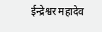ईन्द्रेश्वर महादेव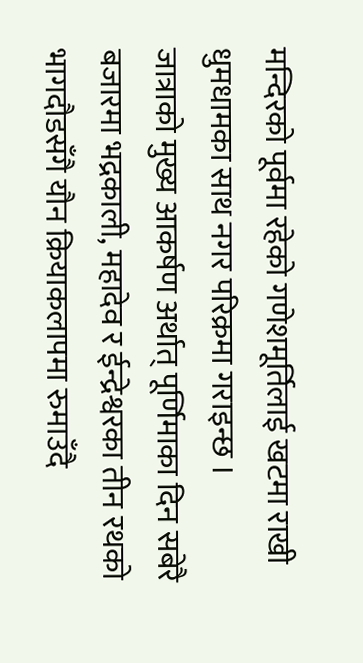मन्दिरको पूर्वमा रहेको गणेशमूर्तिलाई खटमा राखी धुमधामका साथ नगर परिक्रमा गराइन्छ ।
जात्राको मुख्य आकर्षण अर्थात् पूर्णिमाका दिन सबेरै बजारमा भद्रकाली, महादेव र ईन्द्रेश्वरका तीन रथको भागदौडसँगै यौन क्रियाकलापमा रुमाउँदै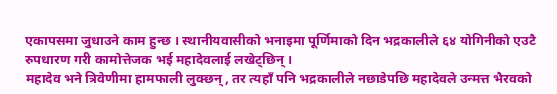एकापसमा जुधाउने काम हुन्छ । स्थानीयवासीको भनाइमा पूर्णिमाको दिन भद्रकालीले ६४ योगिनीको एउटै रुपधारण गरी कामोत्तेजक भई महादेवलाई लखेट्छिन् ।
महादेव भने त्रिवेणीमा हामफाली लुक्छन्, तर त्यहाँ पनि भद्रकालीले नछाडेपछि महादेवले उन्मत्त भैरवको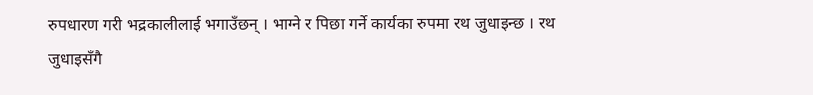रुपधारण गरी भद्रकालीलाई भगाउँछन् । भाग्ने र पिछा गर्ने कार्यका रुपमा रथ जुधाइन्छ । रथ जुधाइसँगै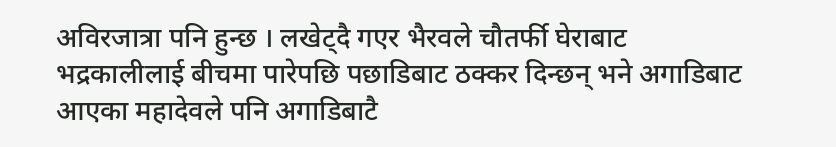अविरजात्रा पनि हुन्छ । लखेट्दै गएर भैरवले चौतर्फी घेराबाट भद्रकालीलाई बीचमा पारेपछि पछाडिबाट ठक्कर दिन्छन् भने अगाडिबाट आएका महादेवले पनि अगाडिबाटै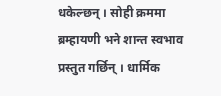धकेल्छन् । सोही क्रममा ब्रम्हायणी भने शान्त स्वभाव प्रस्तुत गर्छिन् । धार्मिक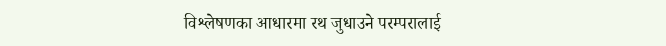विश्लेषणका आधारमा रथ जुधाउने परम्परालाई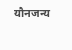यौनजन्य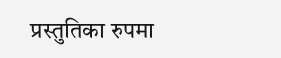प्रस्तुतिका रुपमा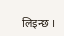लिइन्छ ।